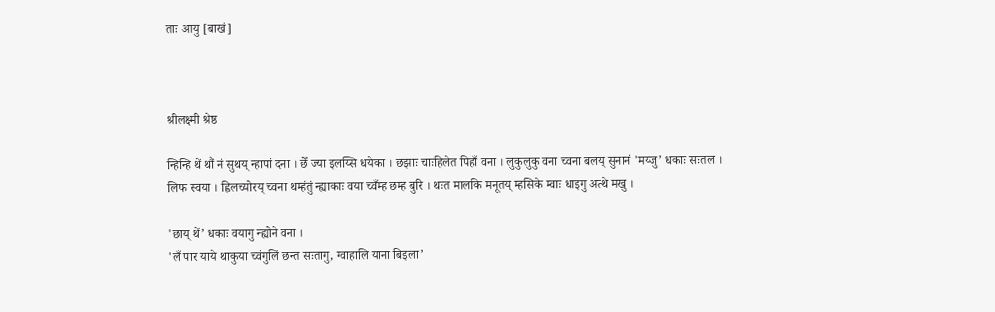ताः आयु [बाखं]



श्रीलक्ष्मी श्रेष्ठ

न्हिन्हि थें थौं नं सुथय् न्हापां दना । छेँ ज्या इलय्सि धयेका । छझाः चाःहिलेत पिहाँ वना । लुकुलुकु वना च्वना बलय् सुनानं 'मय्जु’ धकाः सःतल । लिफ स्वया । ह्विलच्योरय् च्वना थम्हंतुं न्ह्याकाः वया च्वँम्ह छम्ह बुरि । थःत मालकि मनूतय् म्हसिके म्वाः धाइगु अत्थे मखु ।

'छाय् थें’ धकाः वयागु न्ह्योने वना ।
'लँ पार याये थाकुया च्वंगुलिं छन्त सःतागु, ग्वाहालि याना बिइला’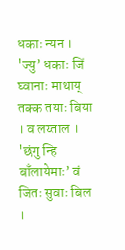धकाः न्यन ।
'ज्यु’ धकाः जिं घ्वानाः माथाय् तक्क तयाः बिया । व लय्ताल ।
'छंगु न्हि बाँलायेमाः’ वं जितः सुवाः बिल ।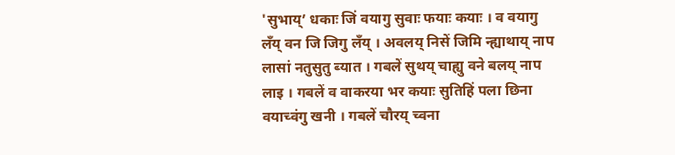'सुभाय्’ धकाः जिं वयागु सुवाः फयाः कयाः । व वयागु लँय् वन जि जिगु लँय् । अवलय् निसें जिमि न्ह्याथाय् नाप लासां नतुसुतु ब्यात । गबलें सुथय् चाह्यु वने बलय् नाप लाइ । गबलें व वाकरया भर कयाः सुतिहिं पला छिना वयाच्वंगु खनी । गबलें चौरय् च्वना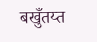बखुँतय्त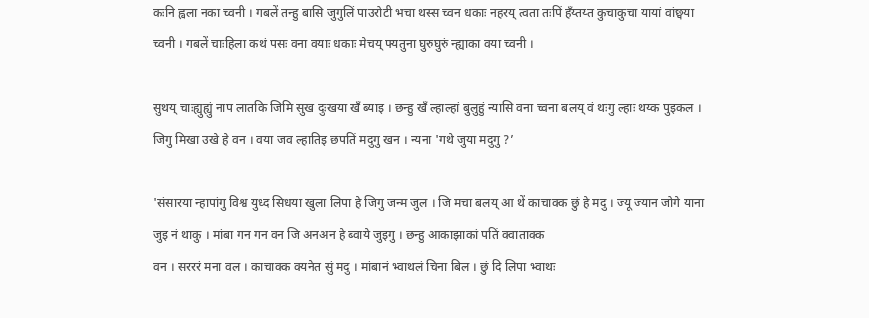कःनि ह्वला नका च्वनी । गबलें तन्हु बासि जुगुलिं पाउरोटी भचा थस्स च्वन धकाः नहरय् त्वता तःपिं हँय्तय्त कुचाकुचा यायां वांछ्वया च्वनी । गबलें चाःहिला कथं पसः वना वयाः धकाः मेचय् फ्यतुना घुरुघुरुं न्ह्याका वया च्वनी ।

सुथय् चाःह्युह्युं नाप लातकि जिमि सुख दुःखया खँ ब्याइ । छन्हु खँ ल्हाल्हां बुलुहुं न्यासि वना च्वना बलय् वं थःगु ल्हाः थय्क पुइकल । जिगु मिखा उखे हे वन । वया जव ल्हातिइ छपतिं मदुगु खन । न्यना 'गथे जुया मदुगु ?’

'संसारया न्हापांगु विश्व युध्द सिधया खुला लिपा हे जिगु जन्म जुल । जि मचा बलय् आ थें काचाक्क छुं हे मदु । ज्यू ज्यान जोगे याना जुइ नं थाकु । मांबा गन गन वन जि अनअन हे ब्वाये जुइगु । छन्हु आकाझाकां पतिं क्वाताक्क
वन । सरररं मना वल । काचाक्क क्यनेत सुं मदु । मांबानं भ्वाथलं चिना बिल । छुं दि लिपा भ्वाथः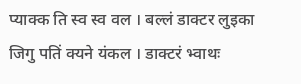प्याक्क ति स्व स्व वल । बल्लं डाक्टर लुइका जिगु पतिं क्यने यंकल । डाक्टरं भ्वाथः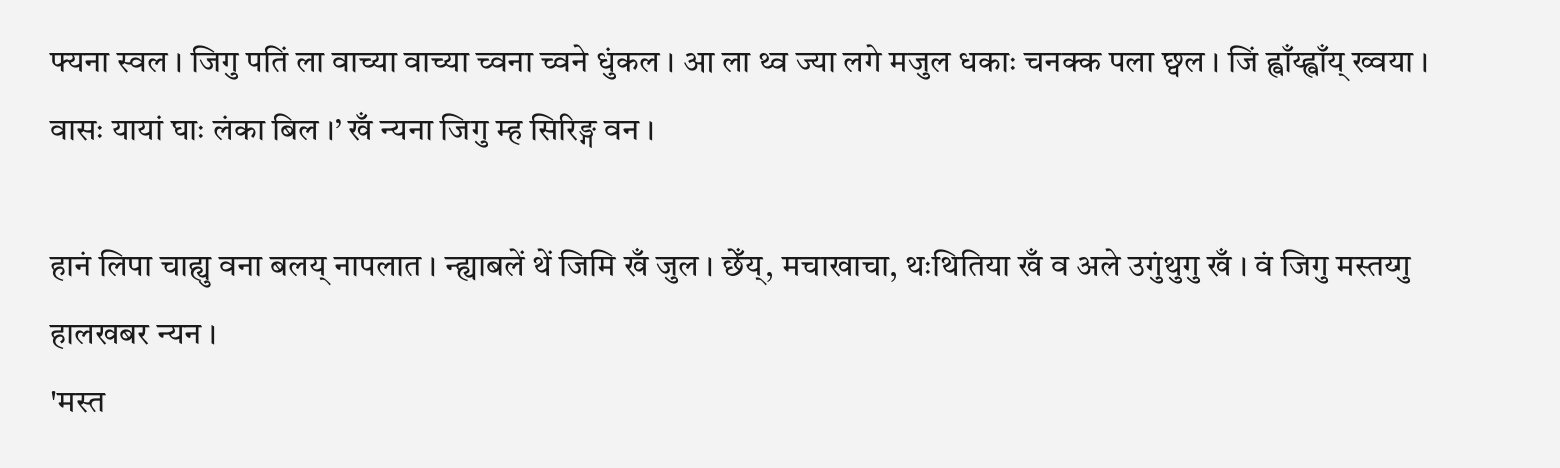फ्यना स्वल । जिगु पतिं ला वाच्या वाच्या च्वना च्वने धुंकल । आ ला थ्व ज्या लगे मजुल धकाः चनक्क पला छ्वल । जिं ह्वाँय्ह्वाँय् ख्वया । वासः यायां घाः लंका बिल ।’ खँ न्यना जिगु म्ह सिरिङ्ग वन ।

हानं लिपा चाह्यु वना बलय् नापलात । न्ह्याबलें थें जिमि खँ जुल । छेँय्, मचाखाचा, थःथितिया खँ व अले उगुंथुगु खँ । वं जिगु मस्तय्गु हालखबर न्यन ।
'मस्त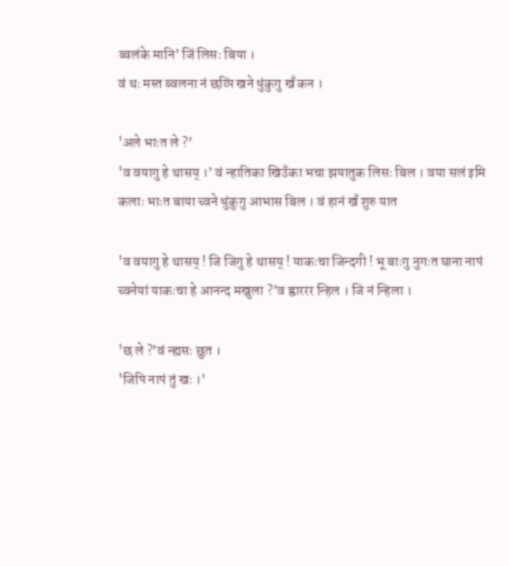ब्वलंके मानि’ जिं लिसः बिया ।
वं थः मस्त ब्वलना नं छय्पिं खने धुंकुगु खँ कन ।

'अले भाःत ले ?’
'व वयागु हे थासय् ।’ वं न्हातिका खिउँका भचा झयातुक लिसः बिल । वया सलं इमि कलाः भाःत बाया च्वने धुंकुगु आभास बिल । वं हानं खँ शुरु यात

'व वयागु हे थासय् ! जि जिगु हे थासय् ! याकःचा जिन्दगी ! भू बाःगु नुगःत घाना नापं च्वनेयां याकःचा हे आनन्द मखुला ?’व ह्वाररर न्हिल । जि नं न्हिला ।

'छ ले ?’वं न्ह्यसः छुत ।
'जिपि नापं तुं खः ।’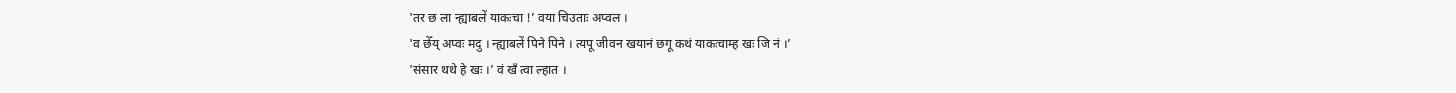'तर छ ला न्ह्याबलें याकःचा !’ वया चिउताः अप्वल ।
'व छेँय् अप्वः मदु । न्ह्याबलें पिने पिने । त्यपू जीवन खयानं छगू कथं याकःचाम्ह खः जि नं ।’
'संसार थथे हे खः ।’ वं खँ त्वा ल्हात ।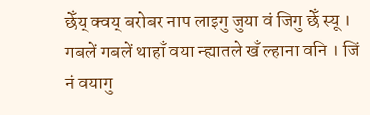छेँय् क्वय् बरोबर नाप लाइगु जुया वं जिगु छेँ स्यू । गबलें गबलें थाहाँ वया न्ह्यातले खँ ल्हाना वनि । जिं नं वयागु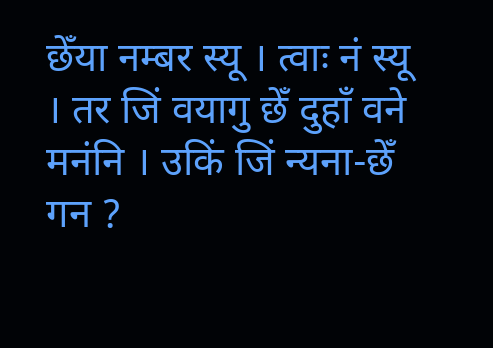छेँया नम्बर स्यू । त्वाः नं स्यू । तर जिं वयागु छेँ दुहाँ वने मनंनि । उकिं जिं न्यना-छेँ गन ?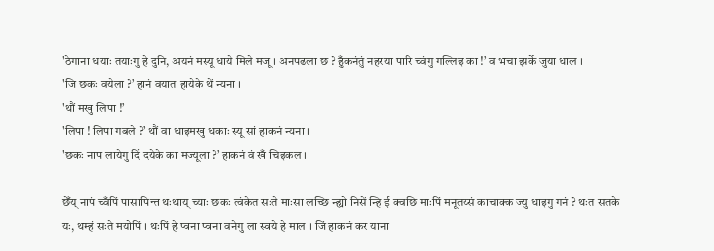'ठेगाना धयाः तयाःगु हे दुनि, अयनं मस्यू धाये मिले मजू । अनपढला छ ? हुँकनंतुं नहरया पारि च्वंगु गल्लिइ का !’ व भचा झर्के जुया धाल ।
'जि छकः वयेला ?’ हानं वयात हायेके थें न्यना ।
'थौं मखु लिपा !’
'लिपा ! लिपा गबले ?’ थौं वा धाइमखु धकाः स्यू सां हाकनं न्यना ।
'छकः नाप लायेगु दिं दयेके का मज्यूला ?’ हाकनं वं खँ चिइकल ।

छेँय् नापं च्वँपिं पासापिन्त थःथाय् च्याः छकः त्वंकेत सःते माःसा लच्छि न्ह्यो निसें न्हि ई क्वछि माःपिं मनूतय्सं काचाक्क ज्यु धाइगु गनं ? थःत सतके यः, थम्हं सःते मयोपिं । थःपिं हे प्वना प्वना वनेगु ला स्वये हे माल । जिं हाकनं कर याना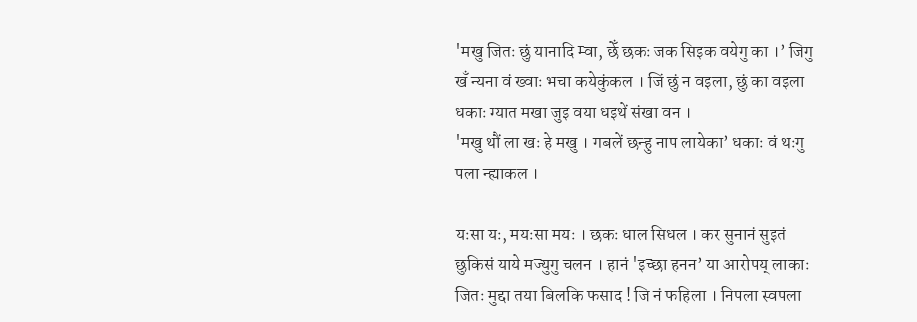'मखु जितः छुं यानादि म्वा, छेँ छकः जक सिइक वयेगु का ।’ जिगु खँ न्यना वं ख्वाः भचा कयेकुंकल । जिं छुं न वइला, छुं का वइला धकाः ग्यात मखा जुइ वया धइथें संखा वन ।
'मखु थौं ला खः हे मखु । गबलें छन्हु नाप लायेका’ धकाः वं थःगु पला न्ह्याकल ।

यःसा यः, मयःसा मयः । छकः धाल सिधल । कर सुनानं सुइतं छुकिसं याये मज्युगु चलन । हानं 'इच्छा हनन’ या आरोपय् लाकाः जितः मुद्दा तया बिलकि फसाद ! जि नं फहिला । निपला स्वपला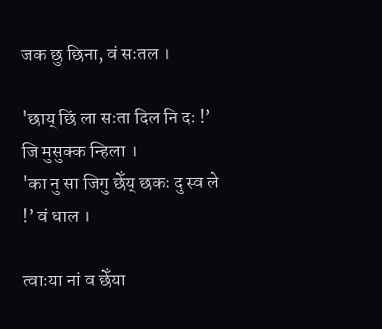जक छु छिना, वं सःतल ।

'छाय् छिं ला सःता दिल नि दः !’ जि मुसुक्क न्हिला ।
'का नु सा जिगु छेँय् छकः दु स्व ले !’ वं धाल ।

त्वाःया नां व छेँया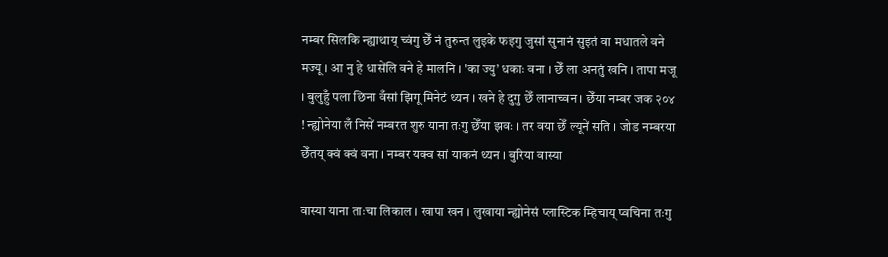नम्बर सिलकि न्ह्याथाय् च्वंगु छेँ नं तुरुन्त लुइके फइगु जुसां सुनानं सुइतं वा मधातले वने मज्यू । आ नु हे धासेंलि वने हे मालनि । 'का ज्यु’ धकाः वना । छेँ ला अनतुं खनि । तापा मजू । बुलुहुँ पला छिना वँसां झिगू मिनेटं थ्यन । खने हे दुगु छेँ लानाच्वन । छेँया नम्बर जक २०४ ! न्ह्योनेया लँ निसें नम्बरत शुरु याना तःगु छेँया झवः । तर वया छेँ ल्यूनें सति । जोड नम्बरया छेँतय् क्वं क्वं वना । नम्बर यक्व सां याकनं थ्यन । बुरिया वास्या

वास्या याना ताःचा लिकाल । खापा खन । लुखाया न्ह्योनेसं प्लास्टिक म्हिचाय् प्वचिना तःगु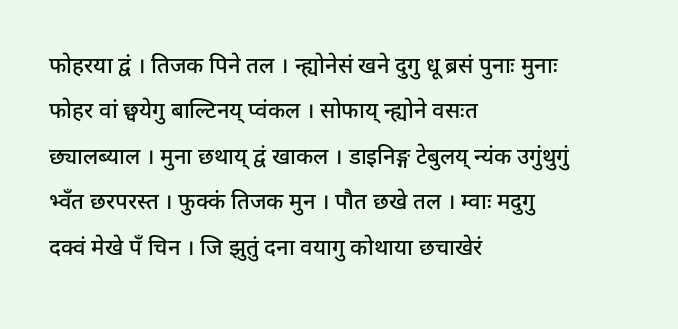फोहरया द्वं । तिजक पिने तल । न्ह्योनेसं खने दुगु धू ब्रसं पुनाः मुनाः फोहर वां छ्वयेगु बाल्टिनय् प्वंकल । सोफाय् न्ह्योने वसःत छ्यालब्याल । मुना छथाय् द्वं खाकल । डाइनिङ्ग टेबुलय् न्यंक उगुंथुगुं भ्वँत छरपरस्त । फुक्कं तिजक मुन । पौत छखे तल । म्वाः मदुगु दक्वं मेखे पँ चिन । जि झुतुं दना वयागु कोथाया छचाखेरं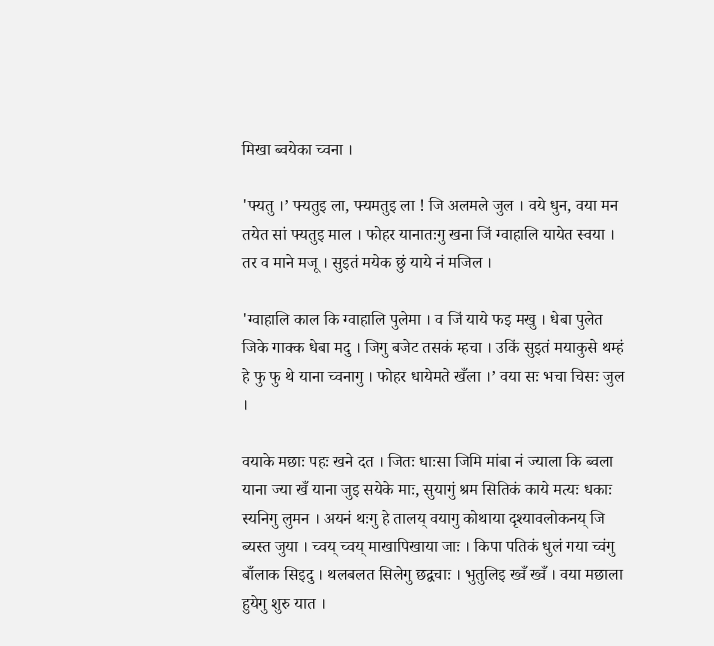मिखा ब्वयेका च्वना ।

'फ्यतु ।’ फ्यतुइ ला, फ्यमतुइ ला ! जि अलमले जुल । वये धुन, वया मन तयेत सां फ्यतुइ माल । फोहर यानातःगु खना जिं ग्वाहालि यायेत स्वया । तर व माने मजू । सुइतं मयेक छुं याये नं मजिल ।

'ग्वाहालि काल कि ग्वाहालि पुलेमा । व जिं याये फइ मखु । धेबा पुलेत जिके गाक्क धेबा मदु । जिगु बजेट तसकं म्हचा । उकिं सुइतं मयाकुसे थम्हं हे फु फु थे याना च्वनागु । फोहर धायेमते खँला ।’ वया सः भचा चिसः जुल ।

वयाके मछाः पहः खने दत । जितः धाःसा जिमि मांबा नं ज्याला कि ब्वला याना ज्या खँ याना जुइ सयेके माः, सुयागुं श्रम सितिकं काये मत्यः धकाः स्यनिगु लुमन । अयनं थःगु हे तालय् वयागु कोथाया दृश्यावलोकनय् जि ब्यस्त जुया । च्वय् च्वय् माखापिखाया जाः । किपा पतिकं धुलं गया च्वंगु बाँलाक सिइदु । थलबलत सिलेगु छद्वचाः । भुतुलिइ ख्वँ ख्वँ । वया मछाला हुयेगु शुरु यात ।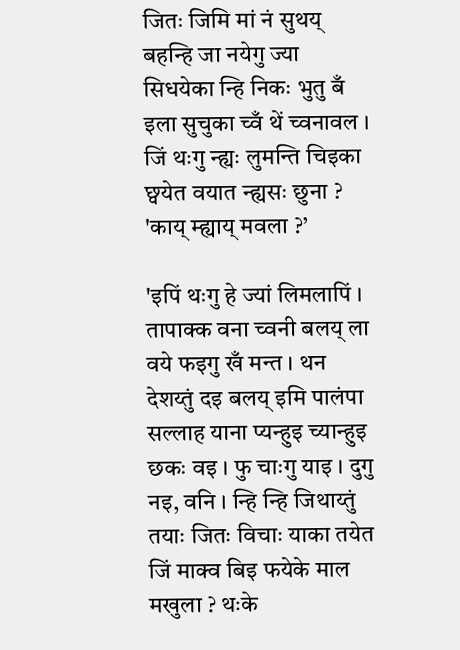जितः जिमि मां नं सुथय् बहन्हि जा नयेगु ज्या सिधयेका न्हि निकः भुतु बँ
इला सुचुका च्वँ थें च्वनावल । जिं थःगु न्ह्यः लुमन्ति चिइका छ्वयेत वयात न्ह्यसः छुना ? 'काय् म्ह्याय् मवला ?’

'इपिं थःगु हे ज्यां लिमलापिं । तापाक्क वना च्वनी बलय् ला वये फइगु खँ मन्त । थन देशय्तुं दइ बलय् इमि पालंपा सल्लाह याना प्यन्हुइ च्यान्हुइ छकः वइ । फु चाःगु याइ । दुगु नइ, वनि । न्हि न्हि जिथाय्तुं तयाः जितः विचाः याका तयेत जिं माक्व बिइ फयेके माल मखुला ? थःके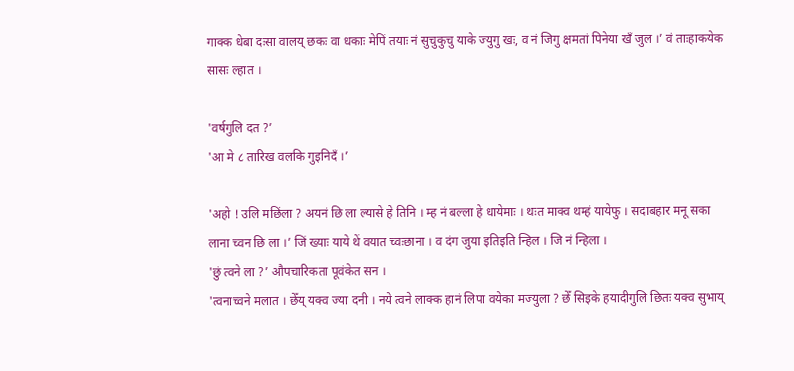गाक्क धेबा दःसा वालय् छकः वा धकाः मेपिं तयाः नं सुचुकुचु याके ज्युगु खः, व नं जिगु क्षमतां पिनेया खँ जुल ।’ वं ताःहाकयेक सासः ल्हात ।

'वर्षगुलि दत ?’
'आ मे ८ तारिख वलकि गुइनिदँ ।’

'अहो ! उलि मछिंला ? अयनं छि ला ल्यासे हे तिनि । म्ह नं बल्ला हे धायेमाः । थःत माक्व थम्हं यायेफु । सदाबहार मनू सका लाना च्वन छि ला ।’ जिं ख्याः याये थें वयात च्वःछाना । व दंग जुया इतिइति न्हिल । जि नं न्हिला ।
'छुं त्वने ला ?’ औपचारिकता पूवंकेत सन ।
'त्वनाच्वने मलात । छेँय् यक्व ज्या दनी । नये त्वने लाक्क हानं लिपा वयेका मज्युला ? छेँ सिइके हयादीगुलि छितः यक्व सुभाय्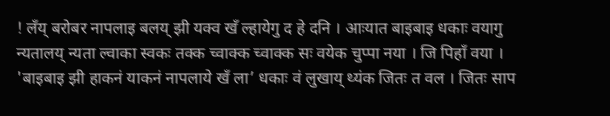! लँय् बरोबर नापलाइ बलय् झी यक्व खँ ल्हायेगु द हे दनि । आःयात बाइबाइ धकाः वयागु न्यतालय् न्यता ल्वाका स्वकः तक्क च्वाक्क च्वाक्क सः वयेक चुप्पा नया । जि पिहाँ वया । 'बाइबाइ झी हाकनं याकनं नापलाये खँ ला’ धकाः वं लुखाय् थ्यंक जितः त वल । जितः साप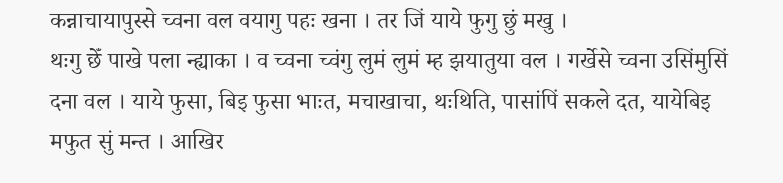कन्नाचायापुस्से च्वना वल वयागु पहः खना । तर जिं याये फुगु छुं मखु ।
थःगु छेँ पाखे पला न्ह्याका । व च्वना च्वंगु लुमं लुमं म्ह झयातुया वल । गर्खेसे च्वना उसिंमुसिं दना वल । याये फुसा, बिइ फुसा भाःत, मचाखाचा, थःथिति, पासांपिं सकले दत, यायेबिइ मफुत सुं मन्त । आखिर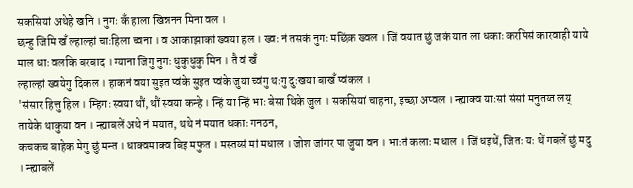सकसियां अथेहे खनि । नुगः कँ हाला खिन्ननन मिना वल ।
छन्हु जिमि खँ ल्हाल्हां चाःहिला च्वना । व आकाझाकां ख्वया हल । ख्वः नं तसकं नुगः मछिंक ख्वल । जिं वयात छुं जकं यात ला धकाः करपिसं कारवाही याये माल धाः वलकि बरबाद । ग्याना जिगु नुगः धुकुधुकु मिन । तै वं खँ
ल्हाल्हां ख्वयेगु दिकल । हाकनं वया सुइत प्वंके सुइत प्वंके जुया च्वंगु थःगु दुःखया बाखँ प्वंकल ।
'संसार हित्तु हिल । म्हिगः स्वया थौं, थौं स्वया कन्हे । न्हिं या न्हिं भाः बेसा थिके जुल । सकसियां चाहना, इच्छा अप्वल । न्ह्याक्व याःसां संसां मनुतय्त लय् तायेके थाकुया वन । न्ह्याबलें अथे नं मयात, थथे नं मयात धकाः गनठन,
कचकच बाहेक मेगु छुं मन्त । धाक्वमाक्व बिइ मफुत । मस्तय्सं मां मधाल । जोश जांगर पा जुया वन । भाःतं कलाः मधाल । जिं धइथें, जितः यः थें गबलें छुं मदु । न्ह्याबलें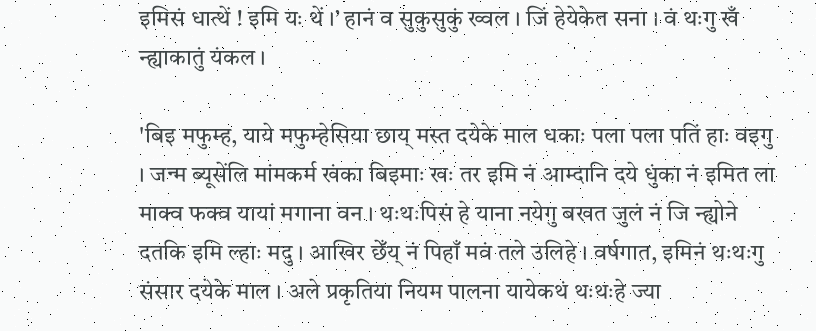इमिसं धात्थें ! इमि यः थें ।’ हानं व सुकुसुकुं ख्वल । जिं हेयेकेत सना । वं थःगु खँ न्ह्याकातुं यंकल ।

'बिइ मफुम्ह, याये मफुम्हेसिया छाय् मस्त दयेके माल धकाः पला पला पतिं हाः वइगु । जन्म ब्यूसेंलि मांमकर्म खंका बिइमाः खः तर इमि नं आम्दानि दये धुंका नं इमित ला माक्व फक्व यायां मगाना वन । थःथःपिसं हे याना नयेगु बखत जुलं नं जि न्ह्योने दतकि इमि ल्हाः मदु । आखिर छेँय् नं पिहाँ मवं तले उलिहे । वर्षगात, इमिनं थःथःगु संसार दयेके माल । अले प्रकृतिया नियम पालना यायेकथं थःथःहे ज्या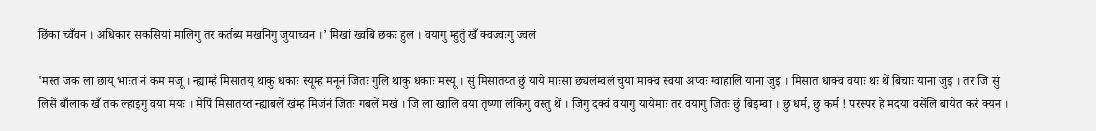छिंका च्वँवन । अधिकार सकसियां मालिगु तर कर्तब्य मखनिगु जुयाच्वन ।’ मिखां ख्वबि छकः हुल । वयागु म्हुतुं खँ क्वज्वःगु ज्वलं

'मस्त जक ला छाय् भाःत नं कम मजू । न्ह्याम्हं मिसातय् थाकु धकाः स्यूम्ह मनूनं जितः गुलि थाकु धकाः मस्यू । सुं मिसातय्त छुं याये माःसा छ्यलंम्वलं चुया माक्व स्वया अप्वः ग्वाहालि याना जुइ । मिसात धाक्व वयाः थः थें बिचाः याना जुइ । तर जि सुं लिसें बाँलाक खँ तक ल्हाइगु वया मयः । मेपिं मिसातय्त न्ह्याबलें खंम्ह मिजंनं जितः गबलें मखं । जि ला खालि वया तृष्णा लंकिगु वस्तु थें । जिगु दक्वं वयागु यायेमाः तर वयागु जितः छुं बिइम्वा । छु धर्म, छु कर्म ! परस्पर हे मदया वसेंलि बायेत करं क्यन ।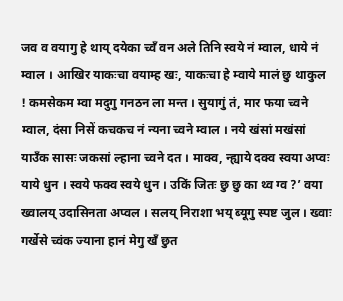जव व वयागु हे थाय् दयेका च्वँ वन अले तिनि स्वये नं म्वाल, धाये नं म्वाल । आखिर याकःचा वयाम्ह खः, याकःचा हे म्वाये मालं छु थाकुल ! कमसेकम म्वा मदुगु गनठन ला मन्त । सुयागुं तं, मार फया च्वने म्वाल, दंसा निसें कचकच नं न्यना च्वने म्वाल । नये खंसां मखंसां याउँक सासः जकसां ल्हाना च्वने दत । माक्व, न्ह्याये दक्व स्वया अप्वः याये धुन । स्वये फक्व स्वये धुन । उकिं जितः छु छु का थ्व ग्व ?’ वया ख्वालय् उदासिनता अप्वल । सलय् निराशा भय् ब्यूगु स्पष्ट जुल । ख्वाः गर्खेसे च्वंक ज्याना हानं मेगु खँ छुत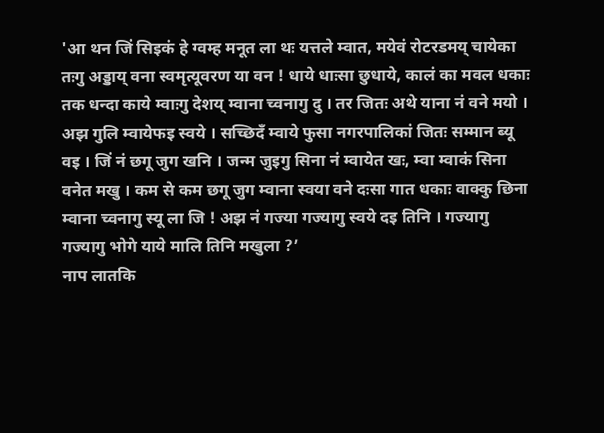'आ थन जिं सिइकं हे ग्वम्ह मनूत ला थः यत्तले म्वात, मयेवं रोटरडमय् चायेका तःगु अड्डाय् वना स्वमृत्यूवरण या वन ! धाये धाःसा छुधाये, कालं का मवल धकाः तक धन्दा काये म्वाःगु देशय् म्वाना च्वनागु दु । तर जितः अथे याना नं वने मयो । अझ गुलि म्वायेफइ स्वये । सच्छिदँ म्वाये फुसा नगरपालिकां जितः सम्मान ब्यू वइ । जिं नं छगू जुग खनि । जन्म जुइगु सिना नं म्वायेत खः, म्वा म्वाकं सिना वनेत मखु । कम से कम छगू जुग म्वाना स्वया वने दःसा गात धकाः वाक्कु छिना म्वाना च्वनागु स्यू ला जि ! अझ नं गज्या गज्यागु स्वये दइ तिनि । गज्यागु गज्यागु भोगे याये मालि तिनि मखुला ?’
नाप लातकि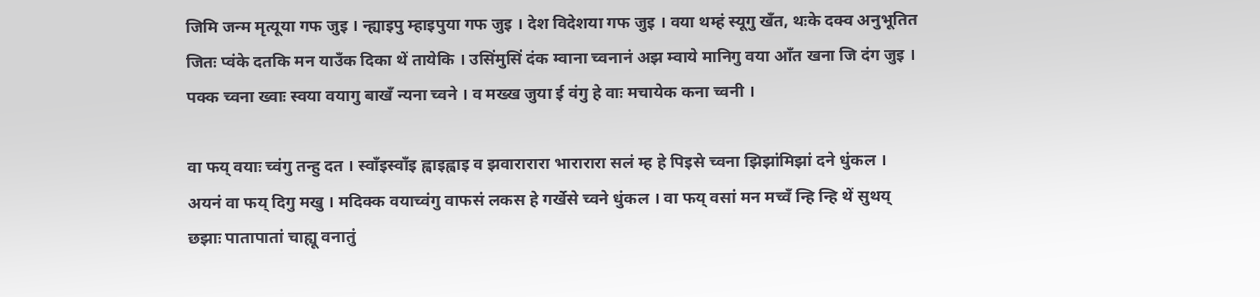जिमि जन्म मृत्यूया गफ जुइ । न्ह्याइपु म्हाइपुया गफ जुइ । देश विदेशया गफ जुइ । वया थम्हं स्यूगु खँत, थःके दक्व अनुभूतित जितः प्वंके दतकि मन याउँक दिका थें तायेकि । उसिंमुसिं दंक म्वाना च्वनानं अझ म्वाये मानिगु वया आँत खना जि दंग जुइ । पक्क च्वना ख्वाः स्वया वयागु बाखँ न्यना च्वने । व मख्ख जुया ई वंगु हे वाः मचायेक कना च्वनी ।

वा फय् वयाः च्वंगु तन्हु दत । स्वाँइस्वाँइ ह्वाइह्वाइ व झवारारारा भारारारा सलं म्ह हे पिइसे च्वना झिझांमिझां दने धुंकल । अयनं वा फय् दिगु मखु । मदिक्क वयाच्वंगु वाफसं लकस हे गर्खेसे च्वने धुंकल । वा फय् वसां मन मच्वँ न्हि न्हि थें सुथय् छझाः पातापातां चाह्यू वनातुं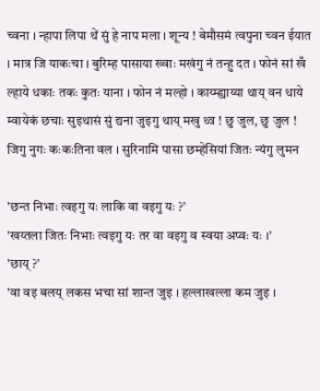च्वना । न्हापा लिपा थें सुं हे नाप मला । शून्य ! बेमौसमं त्वपुना च्वन ईयात । मात्र जि याकःचा । बुरिम्ह पासाया ख्वाः मखंगु नं तन्हु दत । फोनं सां खँ ल्हाये धकाः तकः कुतः याना । फोन नं मल्हो । काय्म्ह्याय्या थाय् वन धाये म्वायेकं छचाः सुइथासं सुं द्यना जुइगु थाय् मखु थ्व ! छु जुल, छु जुल ! जिगु नुगः कःकःतिना वल । सुरिनामि पासा छम्हेसियां जितः न्यंगु लुमन

'छन्त निभाः त्वइगु यः लाकि वा वइगु यः ?’
'खय्तला जितः निभाः त्वइगु यः तर वा वइगु व स्वया अप्वः यः ।’
'छाय् ?’
'वा वइ बलय् लकस भचा सां शान्त जुइ । हल्लाखल्ला कम जुइ ।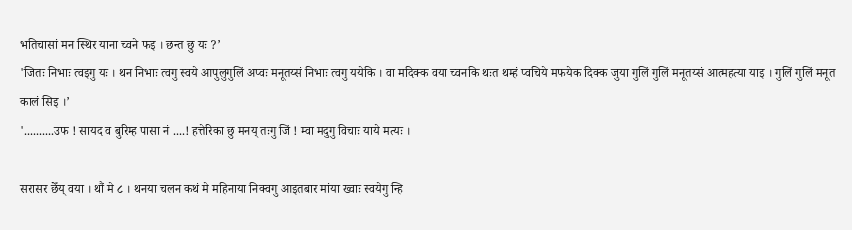भतिचासां मन स्थिर याना च्वने फइ । छन्त छु यः ?’
'जितः निभाः त्वइगु यः । थन निभाः त्वगु स्वये आपुलुगुलिं अप्वः मनूतय्सं निभाः त्वगु ययेकि । वा मदिक्क वया च्वनकि थःत थम्हं प्वचिये मफयेक दिक्क जुया गुलिं गुलिं मनूतय्सं आत्महत्या याइ । गुलिं गुलिं मनूत कालं सिइ ।’
'..........उफ ! सायद व बुरिम्ह पासा नं ....! हत्तेरिका छु मनय् तःगु जिं ! म्वा मदुगु विचाः याये मत्यः ।

सरासर छेँय् वया । थौं मे ८ । थनया चलन कथं मे महिनाया निक्वगु आइतबार मांया ख्वाः स्वयेगु न्हि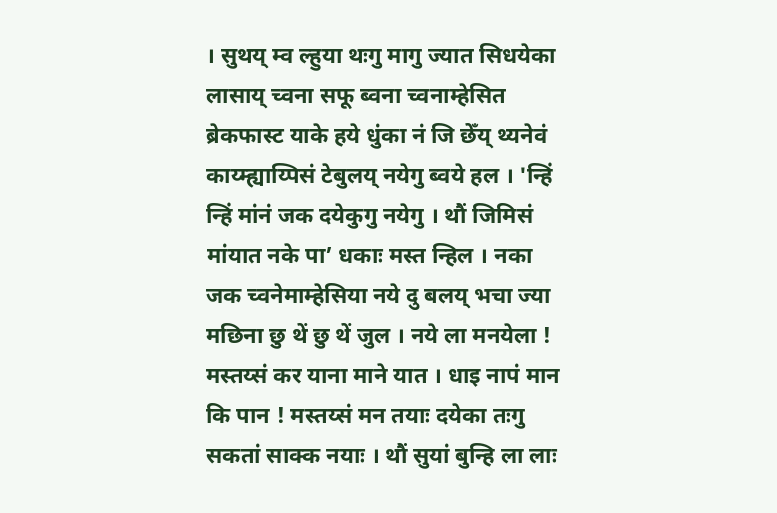। सुथय् म्व ल्हुया थःगु मागु ज्यात सिधयेका लासाय् च्वना सफू ब्वना च्वनाम्हेसित ब्रेकफास्ट याके हये धुंका नं जि छेँय् थ्यनेवं काय्म्ह्याय्पिसं टेबुलय् नयेगु ब्वये हल । 'न्हिं न्हिं मांनं जक दयेकुगु नयेगु । थौं जिमिसं मांयात नके पा’ धकाः मस्त न्हिल । नका जक च्वनेमाम्हेसिया नये दु बलय् भचा ज्या मछिना छु थें छु थें जुल । नये ला मनयेला ! मस्तय्सं कर याना माने यात । धाइ नापं मान कि पान ! मस्तय्सं मन तयाः दयेका तःगु सकतां साक्क नयाः । थौं सुयां बुन्हि ला लाः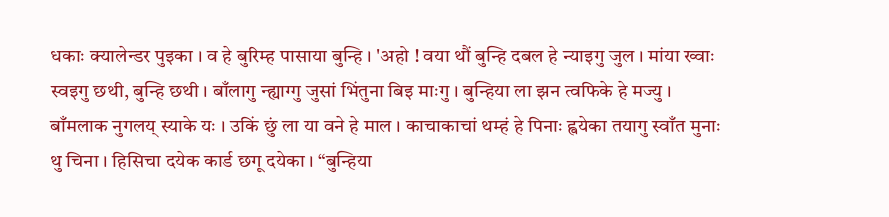धकाः क्यालेन्डर पुइका । व हे बुरिम्ह पासाया बुन्हि । 'अहो ! वया थौं बुन्हि दबल हे न्याइगु जुल । मांया ख्वाः स्वइगु छथी, बुन्हि छथी । बाँलागु न्ह्याग्गु जुसां भिंतुना बिइ माःगु । बुन्हिया ला झन त्वफिके हे मज्यु । बाँमलाक नुगलय् स्याके यः । उकिं छुं ला या वने हे माल । काचाकाचां थम्हं हे पिनाः ह्वयेका तयागु स्वाँत मुनाः थु चिना । हिसिचा दयेक कार्ड छगू दयेका । “बुन्हिया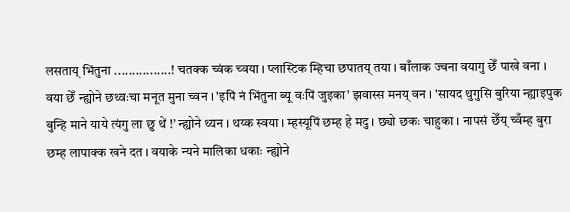लसताय् भिंतुना ................! चतक्क च्वंक च्वया । प्लास्टिक म्हिचा छपातय् तया । बाँलाक ज्वना वयागु छेँ पाखे वना ।
वया छेँ न्ह्योने छथ्वःचा मनूत मुना च्वन । 'इपिं नं भिंतुना ब्यू वःपिं जुइका’ झवास्स मनय् वन । 'सायद थुगुसि बुरिया न्ह्याइपुक बुन्हि माने याये त्यंगु ला छु थें !’ न्ह्योने थ्यन । थय्क स्वया । म्हस्यूपिं छम्ह हे मदु । छ्यो छकः चाहुका । नापसं छेँय् च्वँम्ह बुरा छम्ह लापाक्क खने दत । वयाके न्यने मालिका धकाः न्ह्योने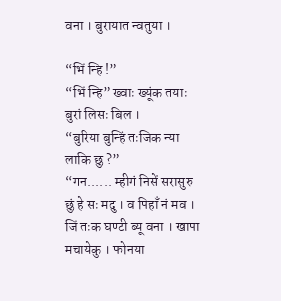वना । बुरायात न्वतुया ।

“भिं न्हि !”
“भिं न्हि” ख्वाः ख्यूंक तयाः बुरां लिसः बिल ।
“बुरिया बुन्हिं तःजिक न्या लाकि छु ?”
“गन...... म्हीगं निसें सरासुरु छुं हे सः मदु । व पिहाँ नं मव । जिं तःक घण्टी ब्यू वना । खापा मचायेकु । फोनया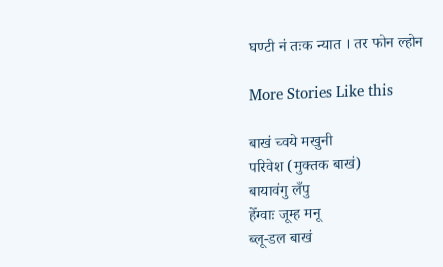घण्टी नं तःक न्यात । तर फोन ल्होन

More Stories Like this

बाखं च्वये मखुनी
परिवेश (मुक्तक बाखं)
बायावंगु लँपु
हेँग्वाः जूम्ह मनू
ब्लू-डल बाखं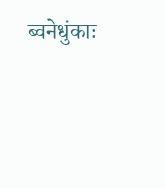ब्वनेधुंकाः